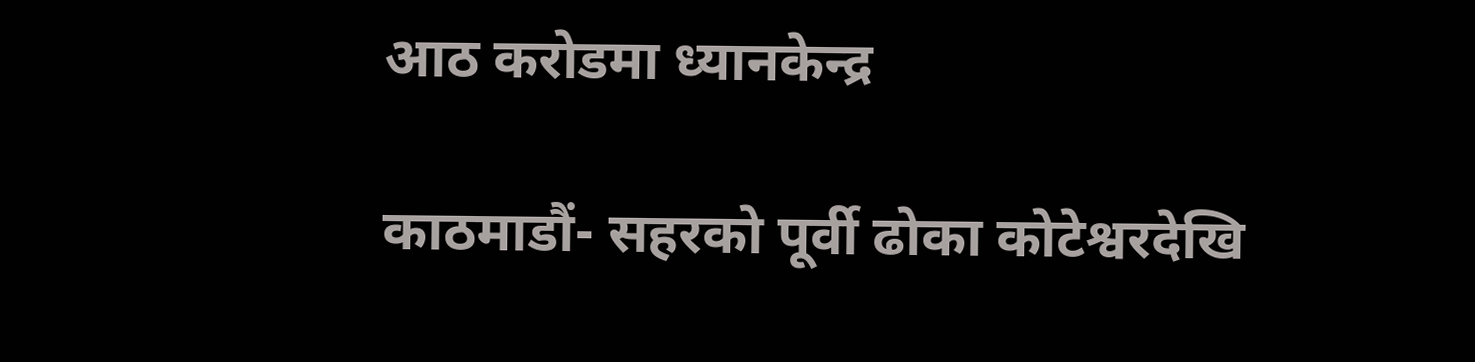आठ करोडमा ध्यानकेन्द्र

काठमाडौं- सहरको पूर्वी ढोका कोटेश्वरदेखि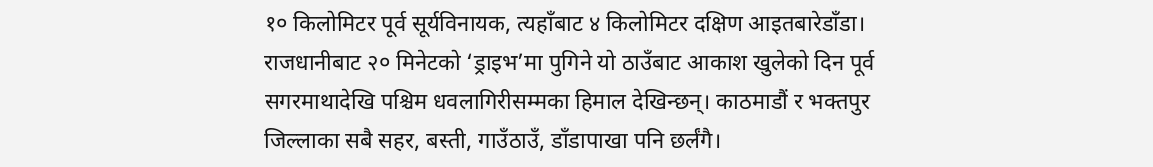१० किलोमिटर पूर्व सूर्यविनायक, त्यहाँबाट ४ किलोमिटर दक्षिण आइतबारेडाँडा। राजधानीबाट २० मिनेटको ‘ड्राइभ’मा पुगिने यो ठाउँबाट आकाश खुलेको दिन पूर्व सगरमाथादेखि पश्चिम धवलागिरीसम्मका हिमाल देखिन्छन्। काठमाडौं र भक्तपुर जिल्लाका सबै सहर, बस्ती, गाउँठाउँ, डाँडापाखा पनि छर्लंगै।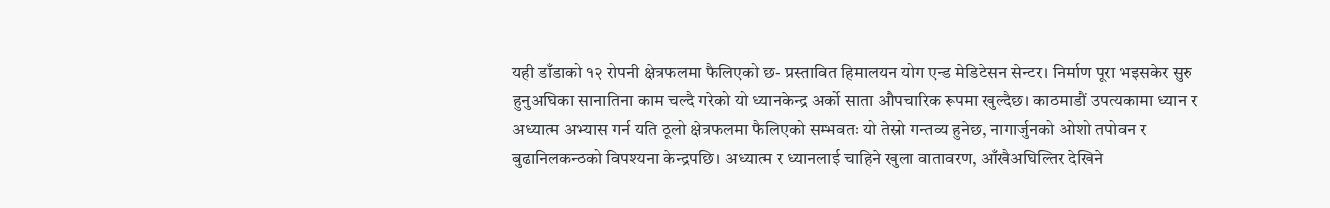यही डाँडाको १२ रोपनी क्षेत्रफलमा फैलिएको छ- प्रस्तावित हिमालयन योग एन्ड मेडिटेसन सेन्टर। निर्माण पूरा भइसकेर सुरु हुनुअघिका सानातिना काम चल्दै गरेको यो ध्यानकेन्द्र अर्को साता औपचारिक रूपमा खुल्दैछ। काठमाडौं उपत्यकामा ध्यान र अध्यात्म अभ्यास गर्न यति ठूलो क्षेत्रफलमा फैलिएको सम्भवतः यो तेस्रो गन्तव्य हुनेछ, नागार्जुनको ओशो तपोवन र बुढानिलकन्ठको विपश्यना केन्द्रपछि। अध्यात्म र ध्यानलाई चाहिने खुला वातावरण, आँखैअघिल्तिर देखिने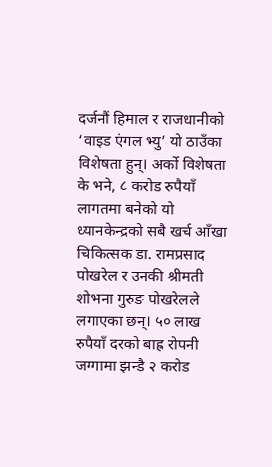दर्जनौं हिमाल र राजधानीको ‘वाइड एंगल भ्यु’ यो ठाउँका विशेषता हुन्। अर्को विशेषता के भने, ८ करोड रुपैयाँ लागतमा बनेको यो ध्यानकेन्द्रको सबै खर्च आँखा चिकित्सक डा. रामप्रसाद पोखरेल र उनकी श्रीमती शोभना गुरुङ पोखरेलले लगाएका छन्। ५० लाख रुपैयाँ दरको बाह्र रोपनी जग्गामा झन्डै २ करोड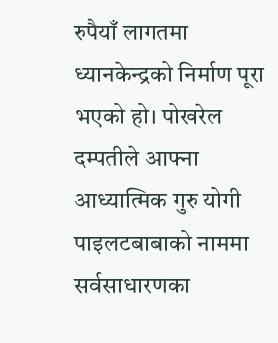रुपैयाँ लागतमा ध्यानकेन्द्रको निर्माण पूरा भएको हो। पोखरेल दम्पतीले आफ्ना आध्यात्मिक गुरु योगी पाइलटबाबाको नाममा सर्वसाधारणका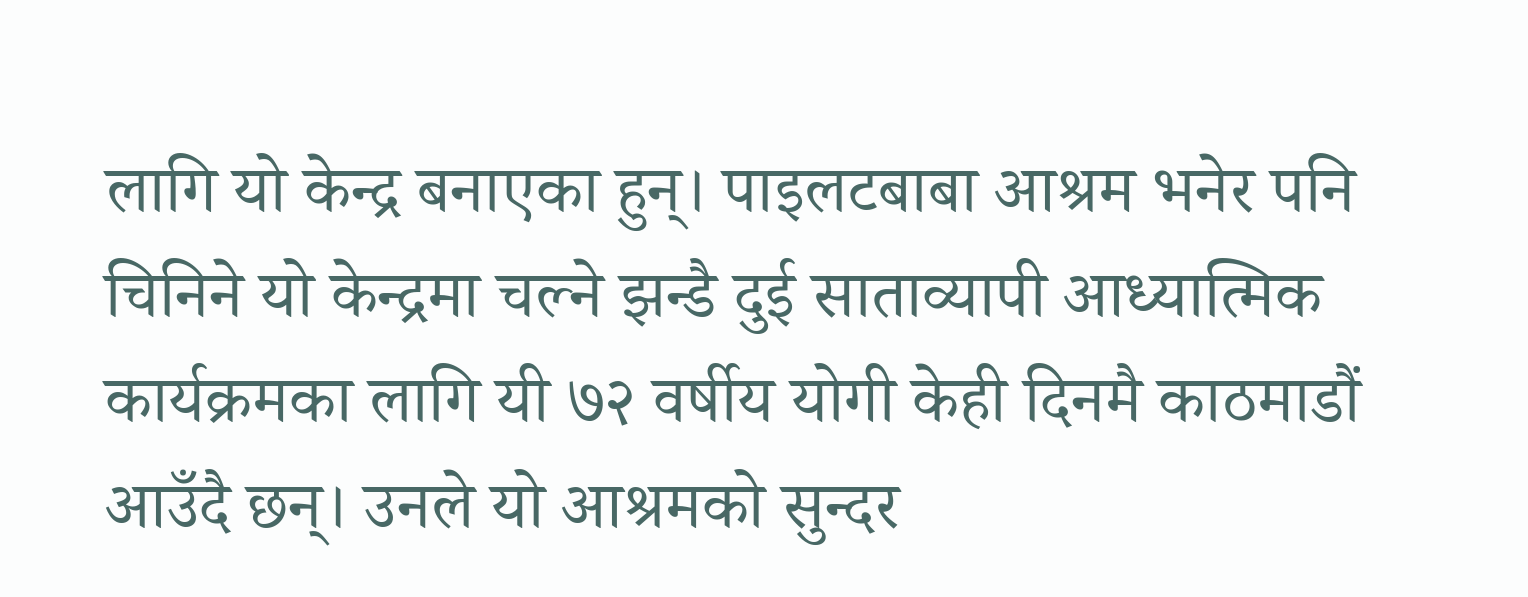लागि यो केन्द्र बनाएका हुन्। पाइलटबाबा आश्रम भनेर पनि चिनिने यो केन्द्रमा चल्ने झन्डै दुई साताव्यापी आध्यात्मिक कार्यक्रमका लागि यी ७२ वर्षीय योगी केही दिनमै काठमाडौं आउँदै छन्। उनले यो आश्रमको सुन्दर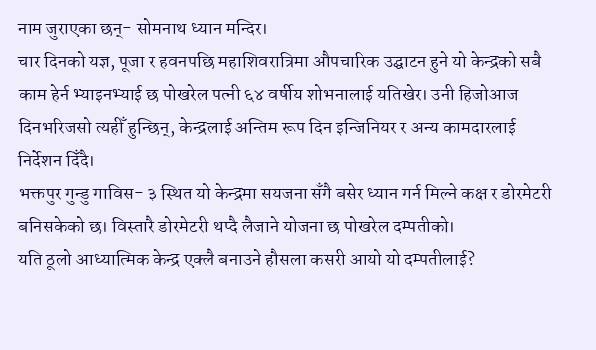नाम जुराएका छन्- सोमनाथ ध्यान मन्दिर।
चार दिनको यज्ञ, पूजा र हवनपछि महाशिवरात्रिमा औपचारिक उद्घाटन हुने यो केन्द्रको सबै काम हेर्न भ्याइनभ्याई छ पोखरेल पत्नी ६४ वर्षीय शोभनालाई यतिखेर। उनी हिजोआज दिनभरिजसो त्यहीँ हुन्छिन्, केन्द्रलाई अन्तिम रूप दिन इन्जिनियर र अन्य कामदारलाई निर्देशन दिँदै।
भक्तपुर गुन्डु गाविस- ३ स्थित यो केन्द्रमा सयजना सँगै बसेर ध्यान गर्न मिल्ने कक्ष र डोरमेटरी बनिसकेको छ। विस्तारै डोरमेटरी थप्दै लैजाने योजना छ पोखरेल दम्पतीको।
यति ठूलो आध्यात्मिक केन्द्र एक्लै बनाउने हौसला कसरी आयो यो दम्पतीलाई?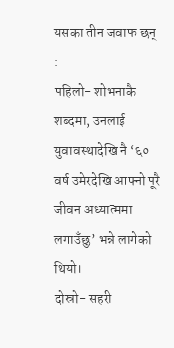यसका तीन जवाफ छन् :
पहिलो- शोभनाकै शब्दमा, उनलाई युवावस्थादेखि नै ‘६० वर्ष उमेरदेखि आफ्नो पूरै जीवन अध्यात्ममा लगाउँछु’ भन्ने लागेको थियो।
दोस्रो- सहरी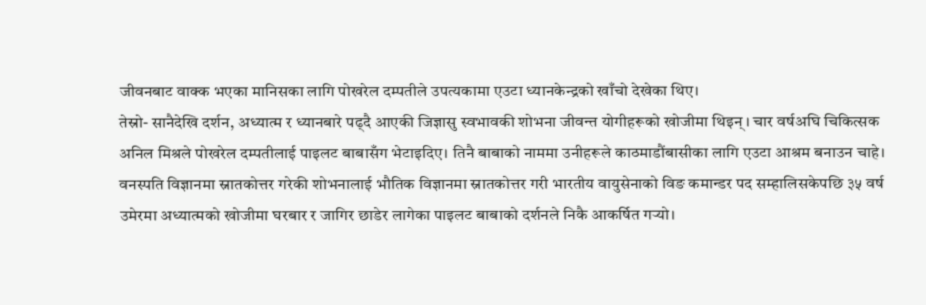जीवनबाट वाक्क भएका मानिसका लागि पोखरेल दम्पतीले उपत्यकामा एउटा ध्यानकेन्द्रको खाँचो देखेका थिए।
तेस्रो- सानैदेखि दर्शन, अध्यात्म र ध्यानबारे पढ्दै आएकी जिज्ञासु स्वभावकी शोभना जीवन्त योगीहरूको खोजीमा थिइन्। चार वर्षअघि चिकित्सक अनिल मिश्रले पोखरेल दम्पतीलाई पाइलट बाबासँग भेटाइदिए। तिनै बाबाको नाममा उनीहरूले काठमाडौंबासीका लागि एउटा आश्रम बनाउन चाहे।
वनस्पति विज्ञानमा स्नातकोत्तर गरेकी शोभनालाई भौतिक विज्ञानमा स्नातकोत्तर गरी भारतीय वायुसेनाको विङ कमान्डर पद सम्हालिसकेपछि ३५ वर्ष उमेरमा अध्यात्मको खोजीमा घरबार र जागिर छाडेर लागेका पाइलट बाबाको दर्शनले निकै आकर्षित गर्‍यो।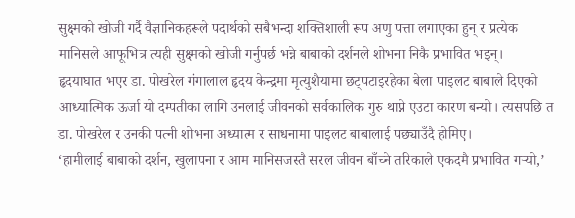सुक्ष्मको खोजी गर्दै वैज्ञानिकहरूले पदार्थको सबैभन्दा शक्तिशाली रूप अणु पत्ता लगाएका हुन् र प्रत्येक मानिसले आफूभित्र त्यही सुक्ष्मको खोजी गर्नुपर्छ भन्ने बाबाको दर्शनले शोभना निकै प्रभावित भइन्।
हृदयाघात भएर डा. पोखरेल गंगालाल हृदय केन्द्रमा मृत्युशैयामा छट्पटाइरहेका बेला पाइलट बाबाले दिएको आध्यात्मिक ऊर्जा यो दम्पतीका लागि उनलाई जीवनको सर्वकालिक गुरु थाप्ने एउटा कारण बन्यो। त्यसपछि त डा. पोखरेल र उनकी पत्नी शोभना अध्यात्म र साधनामा पाइलट बाबालाई पछ्याउँदै होमिए।
‘हामीलाई बाबाको दर्शन, खुलापना र आम मानिसजस्तै सरल जीवन बाँच्ने तरिकाले एकदमै प्रभावित गर्‍यो,’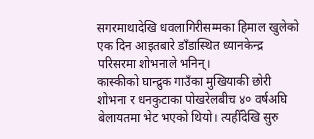सगरमाथादेखि धवलागिरीसम्मका हिमाल खुलेको एक दिन आइतबारे डाँडास्थित ध्यानकेन्द्र परिसरमा शोभनाले भनिन्।
कास्कीको घान्द्रुक गाउँका मुखियाकी छोरी शोभना र धनकुटाका पोखरेलबीच ४० वर्षअघि बेलायतमा भेट भएको थियो। त्यहीँदेखि सुरु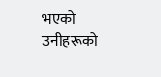भएको उनीहरूको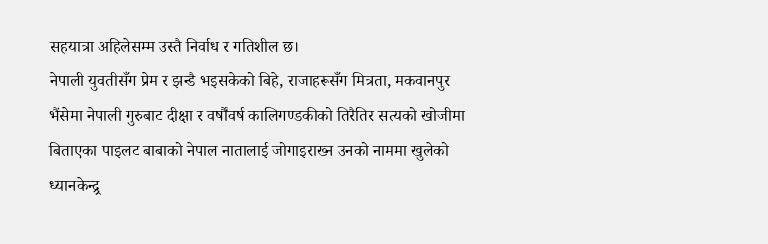सहयात्रा अहिलेसम्म उस्तै निर्वाध र गतिशील छ।
नेपाली युवतीसँग प्रेम र झन्डै भइसकेको बिहे, राजाहरूसँग मित्रता, मकवानपुर भैंसेमा नेपाली गुरुबाट दीक्षा र वर्षौंवर्ष कालिगण्डकीको तिरैतिर सत्यको खोजीमा बिताएका पाइलट बाबाको नेपाल नातालाई जोगाइराख्न उनको नाममा खुलेको ध्यानकेन्द्र्र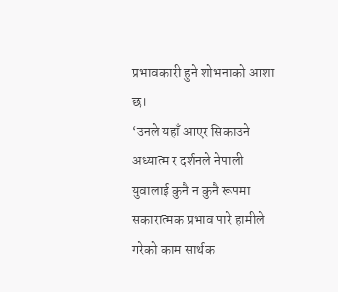प्रभावकारी हुने शोभनाको आशा छ।
‘उनले यहाँ आएर सिकाउने अध्यात्म र दर्शनले नेपाली युवालाई कुनै न कुनै रूपमा सकारात्मक प्रभाव पारे हामीले गरेको काम सार्थक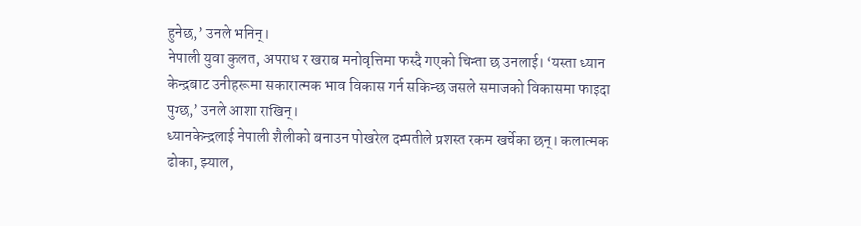हुनेछ,’ उनले भनिन्।
नेपाली युवा कुलत, अपराध र खराब मनोवृत्तिमा फस्दै गएको चिन्ता छ उनलाई। ‘यस्ता ध्यान केन्द्रबाट उनीहरूमा सकारात्मक भाव विकास गर्न सकिन्छ जसले समाजको विकासमा फाइदा पुग्छ,’ उनले आशा राखिन्।
ध्यानकेन्द्रलाई नेपाली शैलीको बनाउन पोखरेल दम्पतीले प्रशस्त रकम खर्चेका छन्। कलात्मक ढोका, झ्याल,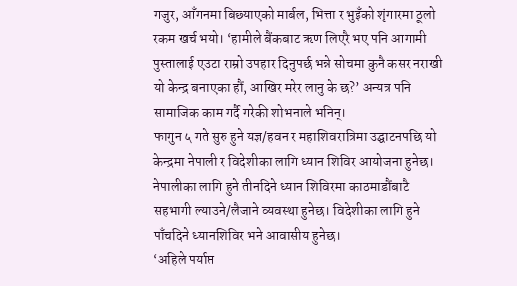गजुर, आँगनमा बिछ्याएको मार्बल, भित्ता र भुइँको शृंगारमा ठूलो रकम खर्च भयो। ‘हामीले बैंकबाट ऋण लिएरै भए पनि आगामी पुस्तालाई एउटा राम्रो उपहार दिनुपर्छ भन्ने सोचमा कुनै कसर नराखी यो केन्द्र बनाएका हौं, आखिर मरेर लानु के छ?’ अन्यत्र पनि सामाजिक काम गर्दै गरेकी शोभनाले भनिन्।
फागुन ५ गते सुरु हुने यज्ञ/हवन र महाशिवरात्रिमा उद्घाटनपछि यो केन्द्रमा नेपाली र विदेशीका लागि ध्यान शिविर आयोजना हुनेछ। नेपालीका लागि हुने तीनदिने ध्यान शिविरमा काठमाडौंबाटै सहभागी ल्याउने/लैजाने व्यवस्था हुनेछ। विदेशीका लागि हुने पाँचदिने ध्यानशिविर भने आवासीय हुनेछ।
‘अहिले पर्याप्त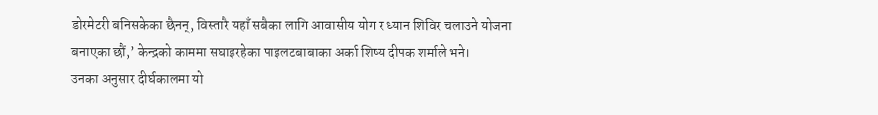डोरमेटरी बनिसकेका छैनन्, विस्तारै यहाँ सबैका लागि आवासीय योग र ध्यान शिविर चलाउने योजना बनाएका छौं,’ केन्द्रको काममा सघाइरहेका पाइलटबाबाका अर्का शिष्य दीपक शर्माले भने।
उनका अनुसार दीर्घकालमा यो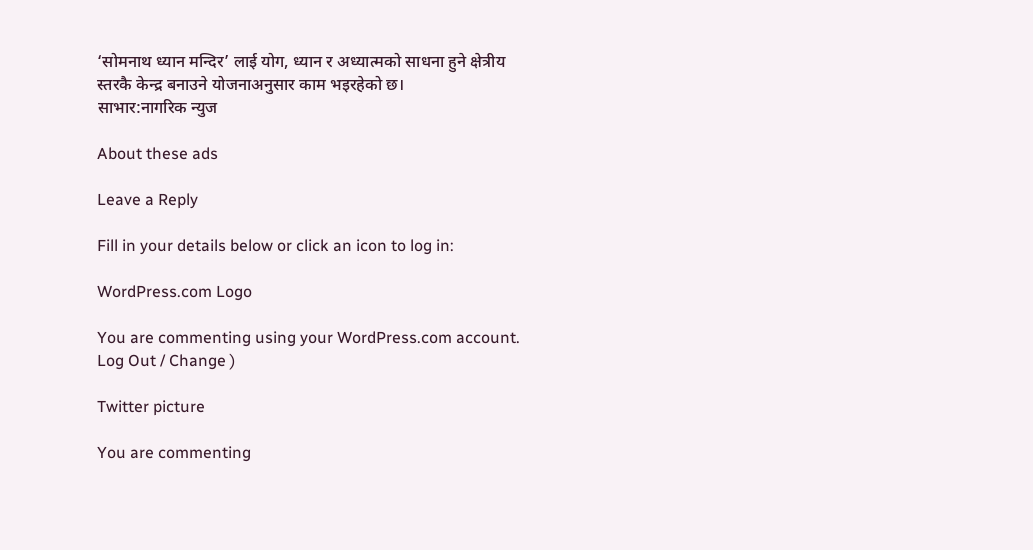‘सोमनाथ ध्यान मन्दिर’ लाई योग, ध्यान र अध्यात्मको साधना हुने क्षेत्रीय स्तरकै केन्द्र बनाउने योजनाअनुसार काम भइरहेको छ।
साभार:नागरिक न्युज

About these ads

Leave a Reply

Fill in your details below or click an icon to log in:

WordPress.com Logo

You are commenting using your WordPress.com account. Log Out / Change )

Twitter picture

You are commenting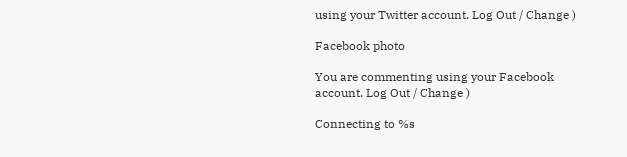using your Twitter account. Log Out / Change )

Facebook photo

You are commenting using your Facebook account. Log Out / Change )

Connecting to %s